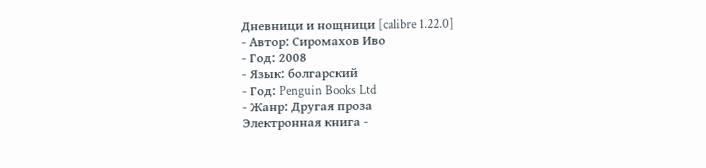Дневници и нощници [calibre 1.22.0]
- Автор: Сиромахов Иво
- Год: 2008
- Язык: болгарский
- Год: Penguin Books Ltd
- Жанр: Другая проза
Электронная книга -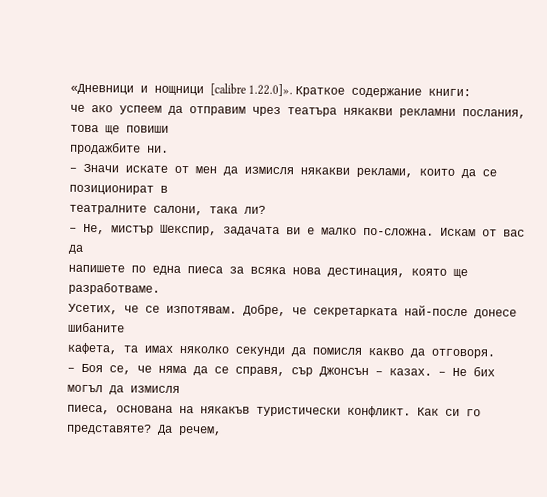«Дневници и нощници [calibre 1.22.0]». Краткое содержание книги:
че ако успеем да отправим чрез театъра някакви рекламни послания, това ще повиши
продажбите ни.
– Значи искате от мен да измисля някакви реклами, които да се позиционират в
театралните салони, така ли?
– Не, мистър Шекспир, задачата ви е малко по-сложна. Искам от вас да
напишете по една пиеса за всяка нова дестинация, която ще разработваме.
Усетих, че се изпотявам. Добре, че секретарката най-после донесе шибаните
кафета, та имах няколко секунди да помисля какво да отговоря.
– Боя се, че няма да се справя, сър Джонсън – казах. – Не бих могъл да измисля
пиеса, основана на някакъв туристически конфликт. Как си го представяте? Да речем,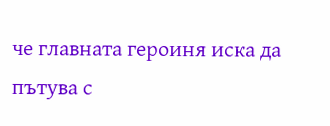че главната героиня иска да пътува с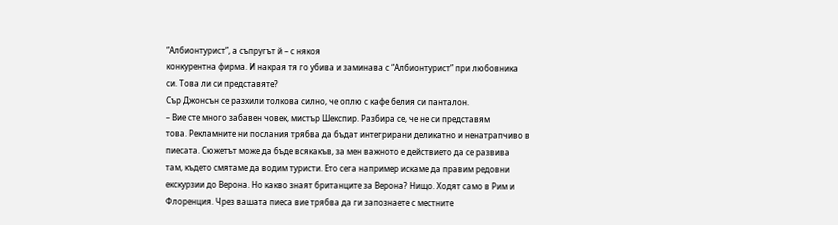“Албионтурист”, а съпругът й – с някоя
конкурентна фирма. И накрая тя го убива и заминава с “Албионтурист” при любовника
си. Това ли си представяте?
Сър Джонсън се разхили толкова силно, че оплю с кафе белия си панталон.
– Вие сте много забавен човек, мистър Шекспир. Разбира се, че не си представям
това. Рекламните ни послания трябва да бъдат интегрирани деликатно и ненатрапчиво в
пиесата. Сюжетът може да бъде всякакъв, за мен важното е действието да се развива
там, където смятаме да водим туристи. Ето сега например искаме да правим редовни
екскурзии до Верона. Но какво знаят британците за Верона? Нищо. Ходят само в Рим и
Флоренция. Чрез вашата пиеса вие трябва да ги запознаете с местните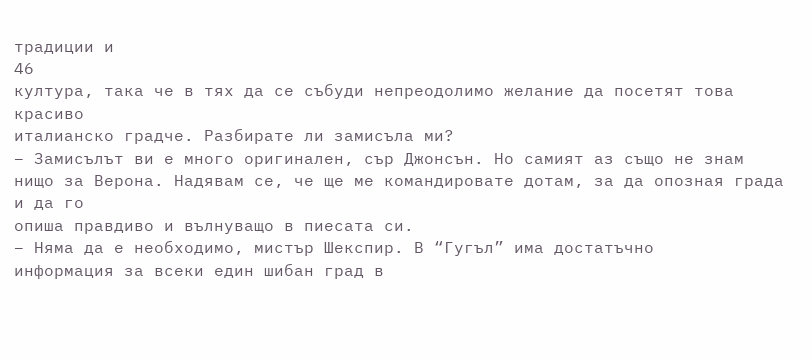традиции и
46
култура, така че в тях да се събуди непреодолимо желание да посетят това красиво
италианско градче. Разбирате ли замисъла ми?
– Замисълът ви е много оригинален, сър Джонсън. Но самият аз също не знам
нищо за Верона. Надявам се, че ще ме командировате дотам, за да опозная града и да го
опиша правдиво и вълнуващо в пиесата си.
– Няма да е необходимо, мистър Шекспир. В “Гугъл” има достатъчно
информация за всеки един шибан град в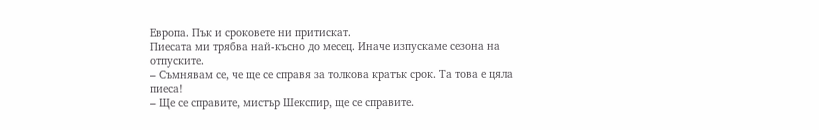Европа. Пък и сроковете ни притискат.
Пиесата ми трябва най-късно до месец. Иначе изпускаме сезона на отпуските.
– Съмнявам се, че ще се справя за толкова кратък срок. Та това е цяла пиеса!
– Ще се справите, мистър Шекспир, ще се справите.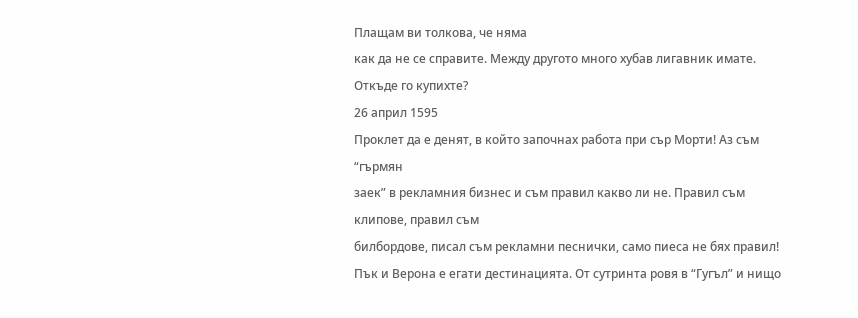Плащам ви толкова, че няма
как да не се справите. Между другото много хубав лигавник имате. Откъде го купихте?
26 април 1595
Проклет да е денят, в който започнах работа при сър Морти! Аз съм “гърмян
заек” в рекламния бизнес и съм правил какво ли не. Правил съм клипове, правил съм
билбордове, писал съм рекламни песнички, само пиеса не бях правил!
Пък и Верона е егати дестинацията. От сутринта ровя в “Гугъл” и нищо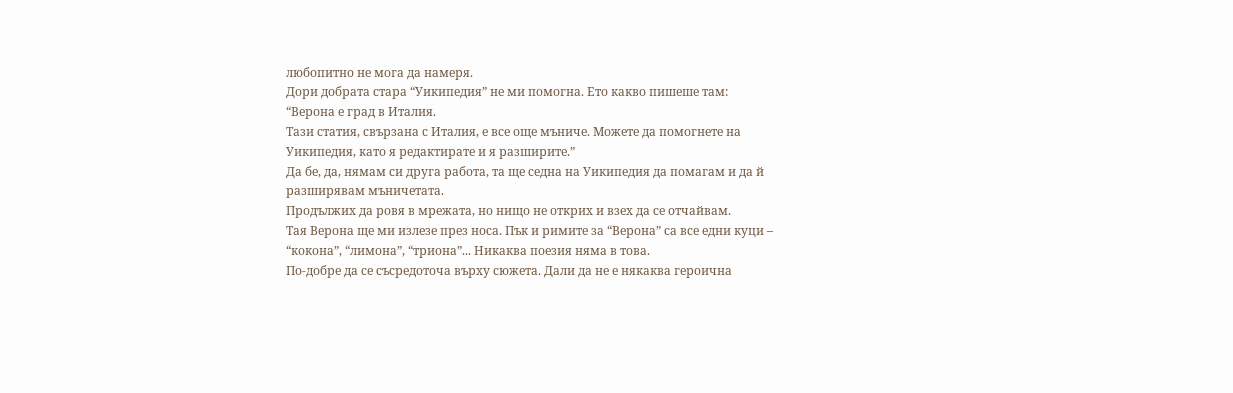любопитно не мога да намеря.
Дори добрата стара “Уикипедия” не ми помогна. Ето какво пишеше там:
“Верона е град в Италия.
Тази статия, свързана с Италия, е все още мъниче. Можете да помогнете на
Уикипедия, като я редактирате и я разширите.”
Да бе, да, нямам си друга работа, та ще седна на Уикипедия да помагам и да й
разширявам мъничетата.
Продължих да ровя в мрежата, но нищо не открих и взех да се отчайвам.
Тая Верона ще ми излезе през носа. Пък и римите за “Верона” са все едни куци –
“кокона”, “лимона”, “триона”... Никаква поезия няма в това.
По-добре да се съсредоточа върху сюжета. Дали да не е някаква героична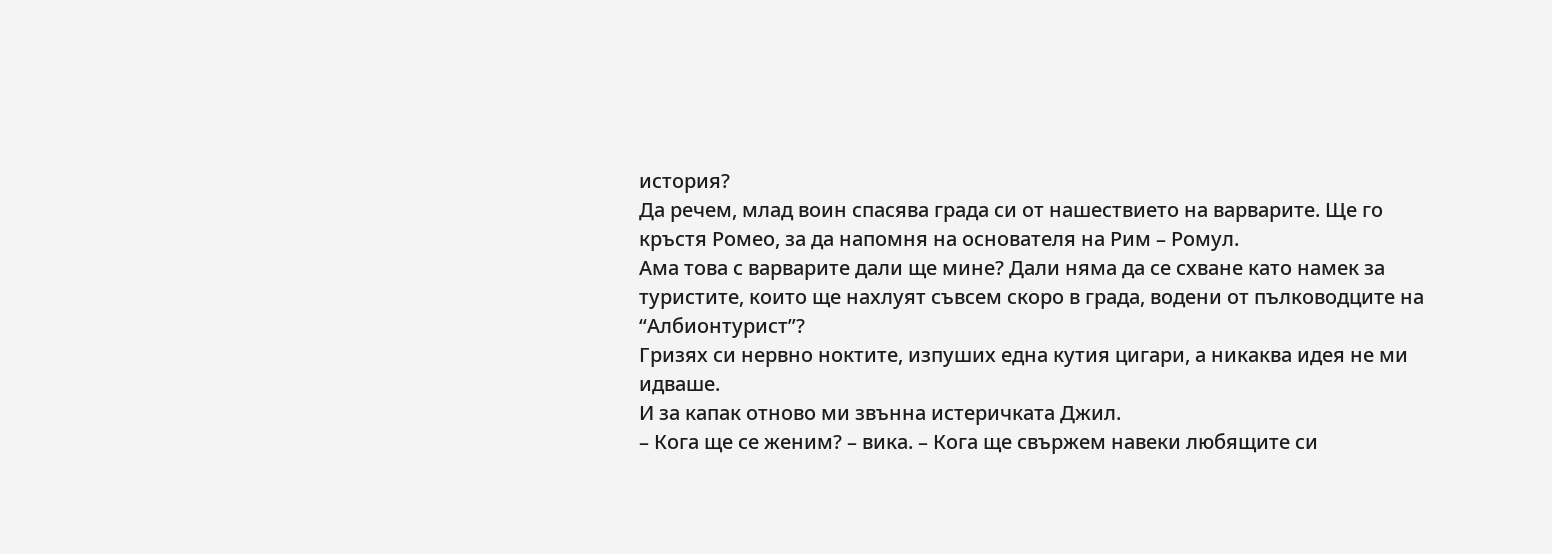история?
Да речем, млад воин спасява града си от нашествието на варварите. Ще го
кръстя Ромео, за да напомня на основателя на Рим – Ромул.
Ама това с варварите дали ще мине? Дали няма да се схване като намек за
туристите, които ще нахлуят съвсем скоро в града, водени от пълководците на
“Албионтурист”?
Гризях си нервно ноктите, изпуших една кутия цигари, а никаква идея не ми
идваше.
И за капак отново ми звънна истеричката Джил.
– Кога ще се женим? – вика. – Кога ще свържем навеки любящите си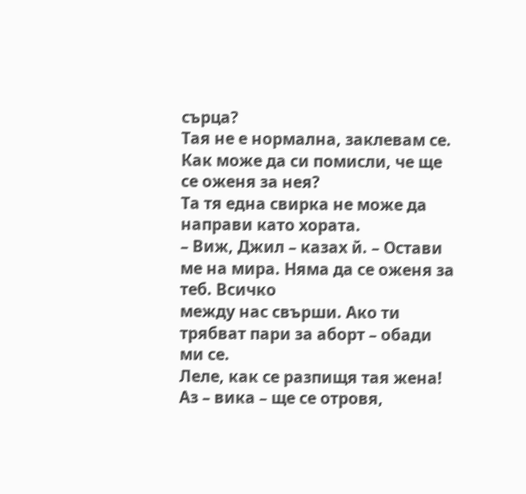сърца?
Тая не е нормална, заклевам се. Как може да си помисли, че ще се оженя за нея?
Та тя една свирка не може да направи като хората.
– Виж, Джил – казах й. – Остави ме на мира. Няма да се оженя за теб. Всичко
между нас свърши. Ако ти трябват пари за аборт – обади ми се.
Леле, как се разпищя тая жена! Аз – вика – ще се отровя,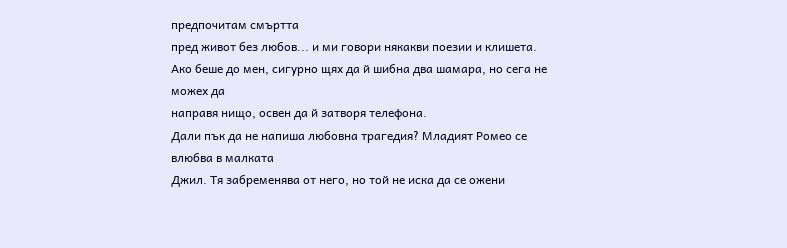предпочитам смъртта
пред живот без любов... и ми говори някакви поезии и клишета.
Ако беше до мен, сигурно щях да й шибна два шамара, но сега не можех да
направя нищо, освен да й затворя телефона.
Дали пък да не напиша любовна трагедия? Младият Ромео се влюбва в малката
Джил. Тя забременява от него, но той не иска да се ожени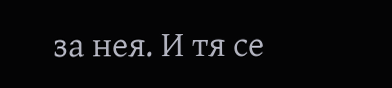за нея. И тя се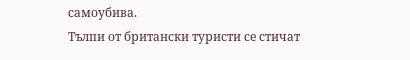самоубива.
Тълпи от британски туристи се стичат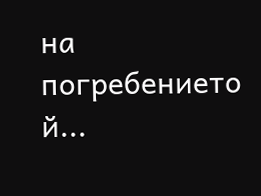на погребението й...